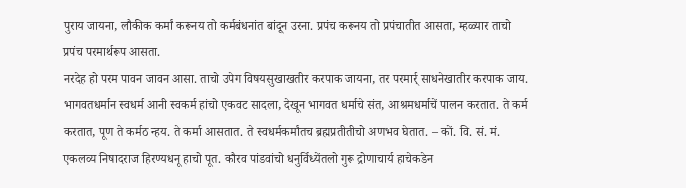पुराय जायना, लौकीक कर्मां करूनय तो कर्मबंधनांत बांदून उरना. प्रपंच करूनय तो प्रपंचातीत आसता, म्हळ्यार ताचो प्रपंच परमार्थरूप आसता.
नरदेह हो परम पावन जावन आसा. ताचो उपेग विषयसुखाखतीर करपाक जायना, तर परमार्र् साधनेखातीर करपाक जाय. भागवतधर्मान स्वधर्म आनी स्वकर्म हांचो एकवट सादला, देखून भागवत धर्माचे संत, आश्रमधर्माचें पालन करतात. ते कर्म करतात, पूण ते कर्मठ न्हय. ते कर्मा आसतात. ते स्वधर्मकर्मांतच ब्रह्मप्रतीतीचो अणभव घेतात. – कों. वि. सं. मं.
एकलव्य निषादराज हिरण्यधनू हाचो पूत. कौरव पांडवांचो धनुर्विध्येंतलो गुरू द्रोणाचार्य हाचेकडेन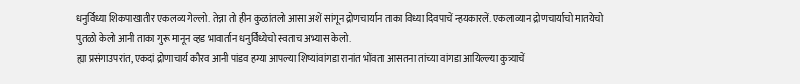धनुर्विध्या शिकपाखातीर एकलव्य गेल्लो. तेन्ना तो हीन कुळांतलो आसा अशें सांगून द्रोणचार्यान ताका विध्या दिवपाचें न्हयकारलें. एकलाव्यान द्रोणचार्याचो मातयेचो पुतळो केलो आनी ताका गुरू मानून व्हड भावार्तान धनुर्विध्येचो स्वताच अभ्यास केलो.
ह्या प्रसंगाउपरांत, एकदां द्रोणाचार्य कौरव आनी पांडव हग्या आपल्या शिष्यांवांगडा रानांत भोंवता आसतना तांच्या वांगडा आयिल्ल्या कुत्र्याचें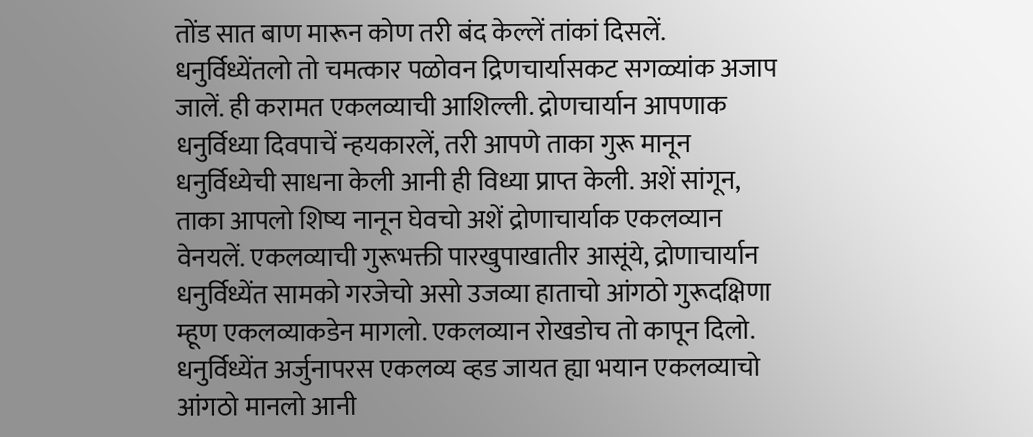तोंड सात बाण मारून कोण तरी बंद केल्लें तांकां दिसलें. धनुर्विध्येंतलो तो चमत्कार पळोवन द्रिणचार्यासकट सगळ्यांक अजाप जालें. ही करामत एकलव्याची आशिल्ली. द्रोणचार्यान आपणाक धनुर्विध्या दिवपाचें न्हयकारलें, तरी आपणे ताका गुरू मानून धनुर्विध्येची साधना केली आनी ही विध्या प्राप्त केली. अशें सांगून, ताका आपलो शिष्य नानून घेवचो अशें द्रोणाचार्याक एकलव्यान वेनयलें. एकलव्याची गुरूभक्ती पारखुपाखातीर आसूंये, द्रोणाचार्यान धनुर्विध्येंत सामको गरजेचो असो उजव्या हाताचो आंगठो गुरूदक्षिणा म्हूण एकलव्याकडेन मागलो. एकलव्यान रोखडोच तो कापून दिलो. धनुर्विध्येंत अर्जुनापरस एकलव्य व्हड जायत ह्या भयान एकलव्याचो आंगठो मानलो आनी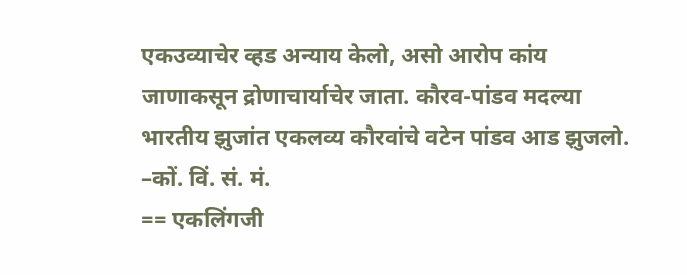एकउव्याचेर व्हड अन्याय केलो, असो आरोप कांय जाणाकसून द्रोणाचार्याचेर जाता. कौरव-पांडव मदल्या भारतीय झुजांत एकलव्य कौरवांचे वटेन पांडव आड झुजलो. –कों. विं. सं. मं.
== एकलिंगजी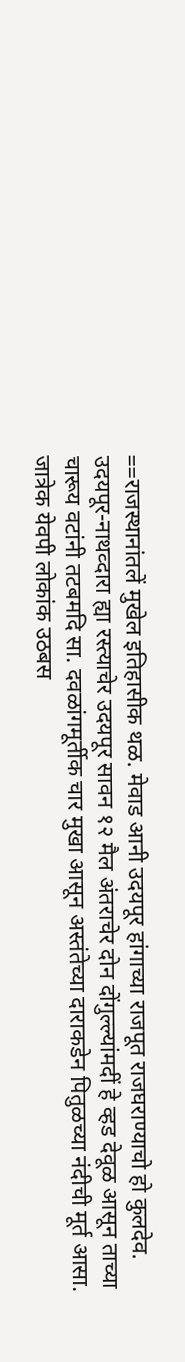==राजस्थानांतलें मुखेल इतिहासीक थळ. मेवाड आनी उदयपूर हांगाच्या राजपूत राजघराण्याचो हो कुलदेव. उदयपूर-नाथव्दारा ह्या रस्त्याचेर उदयपूर सावन १२ मैल अंतराचेर दोन दोंगुल्ल्यांमदीं हे व्हड देवूळ आसून ताच्या चारूय वटांनी तटबमदि सा. दवळांगमूर्तीक चार मुखा आसून अस्तंतेच्या दाराकडेन पितुळच्या नंदीची मूर्त आसा. जात्रेक येवपी लोकांक उठबस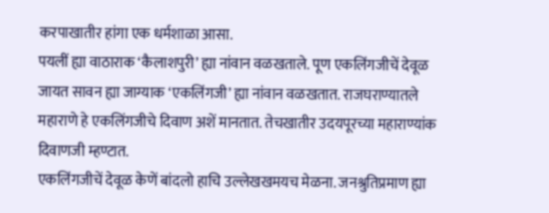करपाखातीर हांगा एक धर्मशाळा आसा.
पयलीं ह्या वाठाराक ‘कैलाशपुरी’ ह्या नांवान वळखताले. पूण एकलिंगजीचें देवूळ जायत सावन ह्या जाग्याक ‘एकलिंगजी’ ह्या नांवान वळखतात. राजघराण्यातले महाराणे हे एकलिंगजीचे दिवाण अशें मानतात. तेचखातीर उदयपूरच्या महाराण्यांक दिवाणजी म्हण्टात.
एकलिंगजीचें देवूळ केणें बांदलो हाचि उल्लेखखमयच मेळना. जनश्रुतिप्रमाण ह्या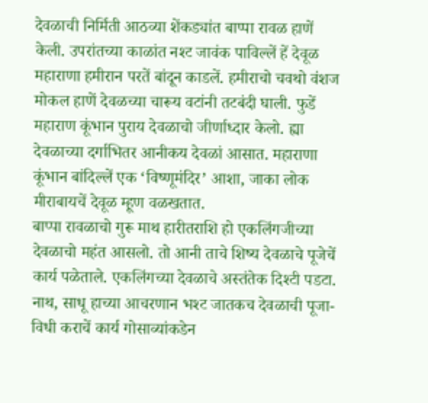देवळाची निर्मिती आठव्या शेंकड्यांत बाप्पा रावळ हाणें केली. उपरांतच्या काळांत नश्ट जावंक पाविल्लें हें देवूळ महाराणा हमीरान परतें बांदून काडलें. हमीराचो चवथो वंशज मोकल हाणें देवळच्या चारूय वटांनी तटबंदी घाली. फुडें महाराण कूंभान पुराय देवळाचो जीर्णाध्दार केलो. ह्या देवळाच्या दर्गाभितर आनीकय देवळां आसात. महाराणा कूंभान बांदिल्लें एक ‘विष्णूमंदिर’ आशा, जाका लोक मीराबायचें देवूळ म्हूण वळखतात.
बाप्पा रावळाचो गुरू माथ हारीतराशि हो एकलिंगजीच्या देवळाचो महंत आसलो. तो आनी ताचे शिष्य देवळाचे पूजेचें कार्य पळेताले. एकलिंगच्या देवळाचे अस्तंतेक दिश्टी पडटा. नाथ, साधू हाच्या आचरणान भश्ट जातकच देवळाची पूजा-विधी कराचें कार्य गोसाव्यांकडेन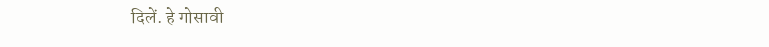दिलें. हे गोसावी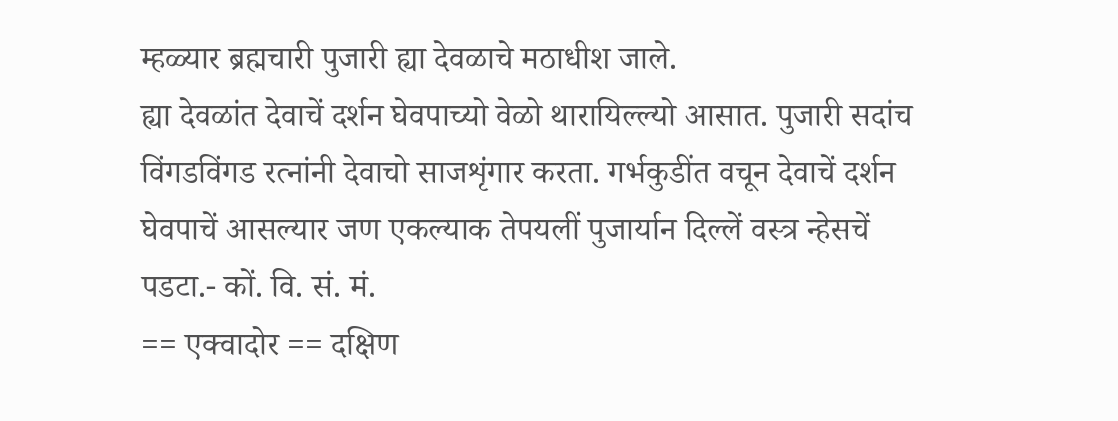म्हळ्यार ब्रह्मचारी पुजारी ह्या देवळाचे मठाधीश जाले.
ह्या देवळांत देवाचें दर्शन घेवपाच्यो वेळो थारायिल्ल्यो आसात. पुजारी सदांच विंगडविंगड रत्नांनी देवाचो साजशृंगार करता. गर्भकुडींत वचून देवाचें दर्शन घेवपाचें आसल्यार जण एकल्याक तेपयलीं पुजार्यान दिल्लें वस्त्र न्हेसचें पडटा.- कों. वि. सं. मं.
== एक्वादोर == दक्षिण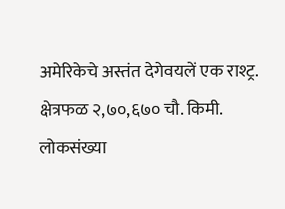अमेरिकेचे अस्तंत देगेवयलें एक राश्ट्र. क्षेत्रफळ २,७०,६७० चौ. किमी. लोकसंख्या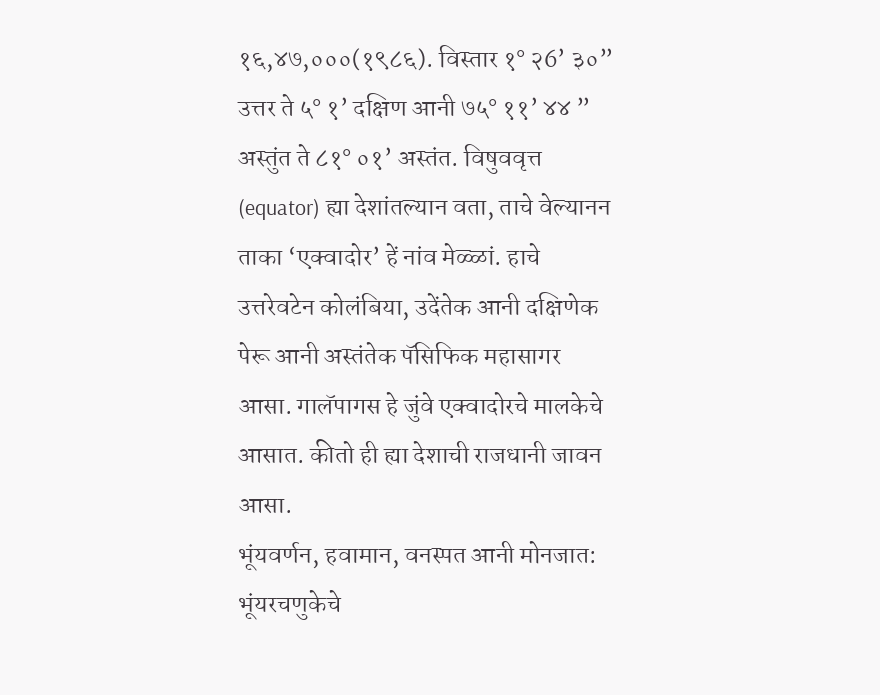१६,४७,०००(१९८६). विस्तार १° २6’ ३०” उत्तर ते ५° १’ दक्षिण आनी ७५° ११’ ४४ ” अस्तुंत ते ८१° ०१’ अस्तंत. विषुववृत्त (equator) ह्या देशांतल्यान वता, ताचे वेल्यानन ताका ‘एक्वादोर’ हें नांव मेळ्ळां. हाचे उत्तरेवटेन कोलंबिया, उदेंतेक आनी दक्षिणेक पेरू आनी अस्तंतेक पॅसिफिक महासागर आसा. गालॅपागस हे जुंवे एक्वादोरचे मालकेचे आसात. कीतो ही ह्या देशाची राजधानी जावन आसा.
भूंयवर्णन, हवामान, वनस्पत आनी मोनजात: भूंयरचणुकेचे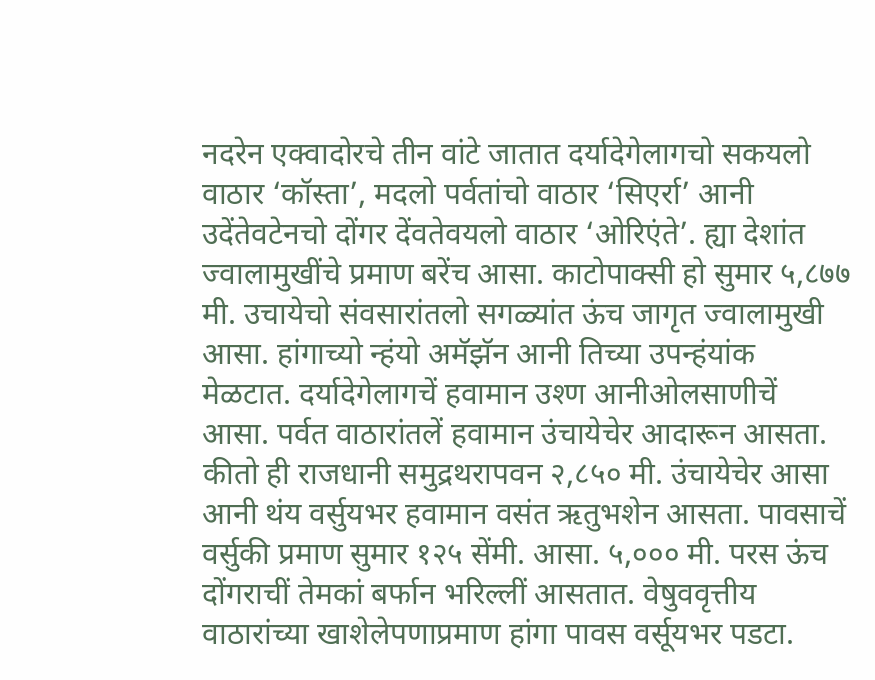नदरेन एक्वादोरचे तीन वांटे जातात दर्यादेगेलागचो सकयलो वाठार ‘कॉस्ता’, मदलो पर्वतांचो वाठार ‘सिएर्रा’ आनी उदेंतेवटेनचो दोंगर देंवतेवयलो वाठार ‘ओरिएंते’. ह्या देशांत ज्वालामुखींचे प्रमाण बरेंच आसा. काटोपाक्सी हो सुमार ५,८७७ मी. उचायेचो संवसारांतलो सगळ्यांत ऊंच जागृत ज्वालामुखी आसा. हांगाच्यो न्हंयो अमॅझॅन आनी तिच्या उपन्हंयांक मेळटात. दर्यादेगेलागचें हवामान उश्ण आनीओलसाणीचें आसा. पर्वत वाठारांतलें हवामान उंचायेचेर आदारून आसता. कीतो ही राजधानी समुद्रथरापवन २,८५० मी. उंचायेचेर आसा आनी थंय वर्सुयभर हवामान वसंत ऋतुभशेन आसता. पावसाचें वर्सुकी प्रमाण सुमार १२५ सेंमी. आसा. ५,००० मी. परस ऊंच दोंगराचीं तेमकां बर्फान भरिल्लीं आसतात. वेषुववृत्तीय वाठारांच्या खाशेलेपणाप्रमाण हांगा पावस वर्सूयभर पडटा.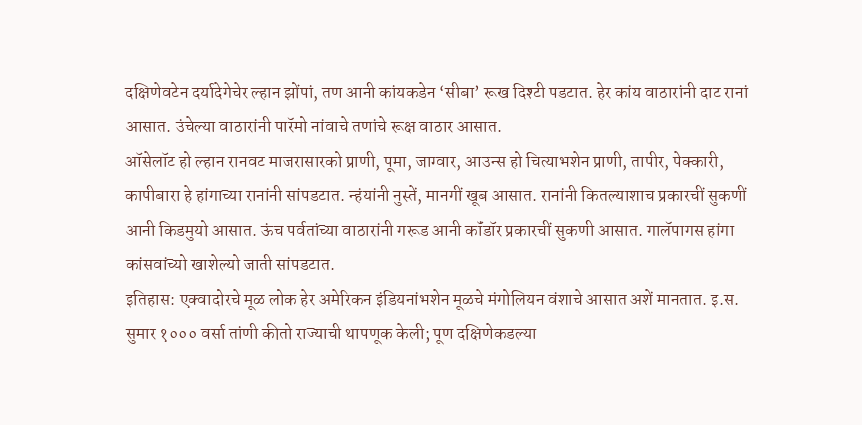दक्षिणेवटेन दर्यादेगेचेर ल्हान झोंपां, तण आनी कांयकडेन ‘सीबा’ रूख दिश्टी पडटात. हेर कांय वाठारांनी दाट रानां आसात. उंचेल्या वाठारांनी पारॅमो नांवाचे तणांचे रूक्ष वाठार आसात.
ऑसेलॉट हो ल्हान रानवट माजरासारको प्राणी, पूमा, जाग्वार, आउन्स हो चित्याभशेन प्राणी, तापीर, पेक्कारी, कापीबारा हे हांगाच्या रानांनी सांपडटात. न्हंयांनी नुस्तें, मानगीं खूब आसात. रानांनी कितल्याशाच प्रकारचीं सुकणीं आनी किडमुयो आसात. ऊंच पर्वतांच्या वाठारांनी गरूड आनी कॉंडॉर प्रकारचीं सुकणी आसात. गालॅपागस हांगा कांसवांच्यो खाशेल्यो जाती सांपडटात.
इतिहास: एक्वादोरचे मूळ लोक हेर अमेरिकन इंडियनांभशेन मूळचे मंगोलियन वंशाचे आसात अशें मानतात. इ.स. सुमार १००० वर्सा तांणी कीतो राज्याची थापणूक केली; पूण दक्षिणेकडल्या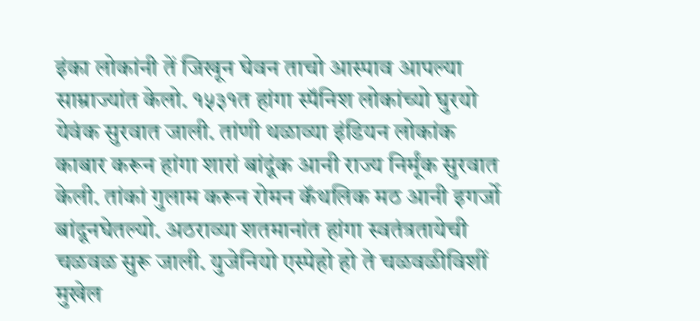इंका लोकांनी तें जिखून घेवन ताचो आस्पाव आपल्या साम्राज्यांत केलो. १५३१त हांगा स्पॅनिश लोकांच्यो घुरयो येवंक सुरवात जाली. तांणी थळाव्या इंडियन लोकांक काबार करून हांगा शारां बांदूंक आनी राज्य निर्मूंक सुरवात केली. तांकां गुलाम करून रोमन कॅथलिक मठ आनी इगर्जो बांदूनघेतल्यो. अठराव्या शतमानांत हांगा स्वतंत्रतायेची चळवळ सुरू जाली. युजेनियो एस्पेहो हो ते चळवळीविशीं मुखेल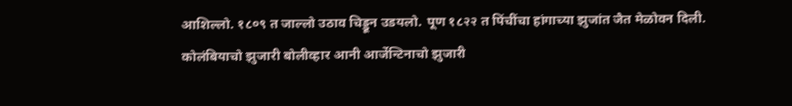आशिल्लो. १८०९ त जाल्लो उठाव चिड्डून उडयलो. पूण १८२२ त पिंचींचा हांगाच्या झुजांत जैत मेळोवन दिली. कोलंबियाचो झुजारी बोलीव्हार आनी आर्जेन्टिनाचो झुजारी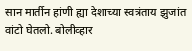सान मार्तीन हांणी ह्या देशाच्या स्वत्रंताय झुजांत वांटो घेतलो. बोलीव्हार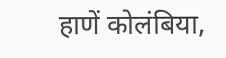हाणें कोलंबिया,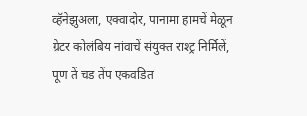व्हॅनेझुअला, एक्वादोर, पानामा हामचें मेळून ग्रेटर कोलंबिय नांवाचें संयुक्त राश्ट्र निर्मिलें, पूण तें चड तेंप एकवडित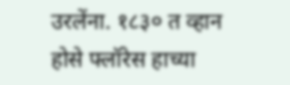उरलेंना. १८३० त व्हान होसे फ्लॉरेस हाच्या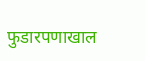फुडारपणाखाल